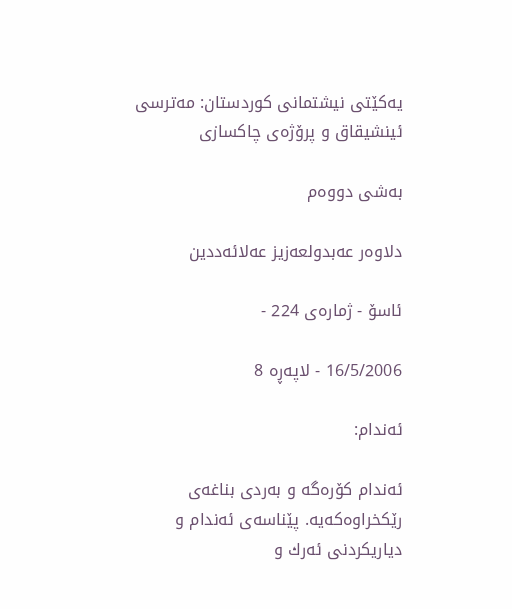يه‌کێتی نيشتمانی كوردستان: مه‌ترسی ئينشيقاق و پرۆژه‌ی چاكسازی

به‌شی دووه‌م

دلاوه‌ر عه‌بدولعه‌زيز عه‌لائه‌ددين

ئاسۆ - ژماره‌ی 224 -

16/5/2006 - لاپه‌ڕه‌ 8

ئه‌ندام:

ئه‌ندام کۆره‌گه‌ و به‌ردی بناغه‌ی رێکخراوه‌که‌يه‌. پێناسه‌ی ئه‌ندام و دياريكردنی ئه‌رك و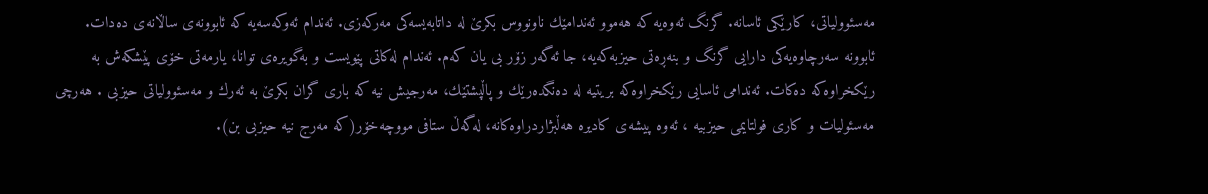مه‌سئوولياتی، كارێكی ئاسانه‌. گرنگ ئه‌وه‌يه‌ كه هه‌موو ئه‌ندامێك ناونووس بكرێ له‌ داتابه‌يسه‌كی مه‌ركه‌زی. ئه‌ندام ئه‌وكه‌سه‌يه‌ كه‌ ئابوونه‌ی ساڵانه‌ی ده‌دات. ئابوونه سه‌رچاوه‌يه‌كی‌ دارایی گرنگ و بنه‌ڕه‌تی حيزبه‌كه‌يه‌، جا ئه‌گه‌ر زۆر بی يان كه‌م. ئه‌ندام له‌كاتی پێویست و به‌گویره‌ی توانا، يارمه‌تی خۆی پێشكه‌ش به رێكخراوه‌كه‌ ده‌كات. ئه‌ندامی ئاسايی رێكخراوه‌كه‌ بريتيه له‌ ده‌نگده‌رێك و پاڵپشتێك، مه‌رجيش نيه‌ كه‌ باری گران بكرێ به‌ ئه‌رك و مه‌سئوولياتی حيزبی . هه‌رچی مه‌سئوليات و كاری فولتايمی حيزبيه‌ ، ئه‌وه‌ پيشه‌ی كاديره هه‌ڵبژاردراوه‌كانه‌، له‌گه‌ڵ ستافی مووچه‌خۆر(كه‌ مه‌رج نيه‌ حيزبی بن).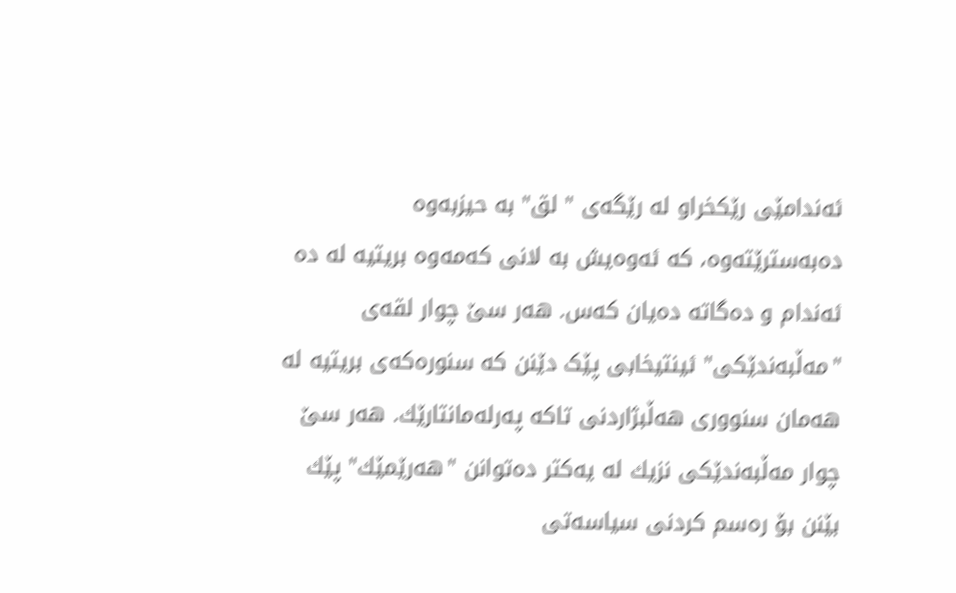ئه‌ندامێی رێكخراو له‌ رێگه‌ی " لق" به‌ حيزبه‌وه ده‌به‌سترێته‌و‌ه، كه‌ ئه‌وه‌يش به‌ لانی كه‌مه‌وه‌ بريتيه له‌ ده ئه‌ندام و ده‌گاته‌ ده‌يان كه‌س. هه‌ر سێ چوار لقه‌ی "مه‌ڵبه‌ندێکی" ئينتيخابی پێک دێنن كه‌ سنوره‌كه‌ی بريتيه‌ له‌ هه‌مان سنووری هه‌ڵبژاردنی تاكه‌ په‌رله‌مانتارێك‌. هه‌ر سێ چوار مه‌ڵبه‌ندێكی نزيك له‌ يه‌كتر ده‌توانن "هه‌رێمێك" پێك بێنن بۆ ره‌سم كردنی سياسه‌تی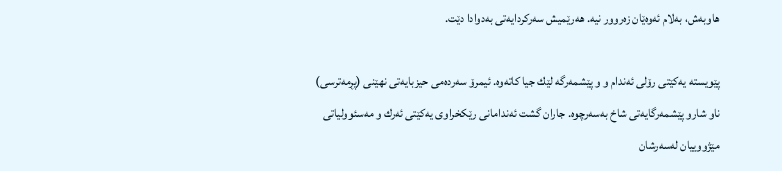هاوبه‌ش، به‌لام ئه‌وه‌ێان زه‌روور نيه‌. هه‌رێميش سه‌ركردايه‌تی به‌دوادا دێت.

پێويسته‌ يه‌كێتی رۆلی ئه‌ندام و و پێشمه‌رگه‌ لێك جيا كاته‌وه‌. ئيمرۆ سه‌رده‌می حيزبايه‌تی نهێنی (پڕمه‌ترسی) ناو شارو پێشمه‌رگايه‌تی شاخ به‌سه‌رچوه‌. جاران گشت ئه‌ندامانی رێكخراوی يه‌كێتی ئه‌رك و مه‌سئوولياتی مێژوويیان له‌سه‌رشان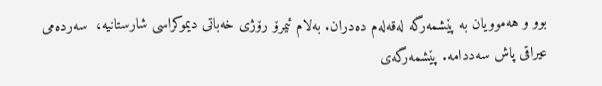بوو و ‌هه‌موويان به‌ پێشمه‌رگه‌ له‌قه‌له‌م ده‌دران. به‌لام ئيمرۆ رۆژی خه‌باتی ديموكراسی شارستانيه، ‌ سه‌رده‌می عيراقی پاش سه‌ددامه. پێشمه‌رگه‌ی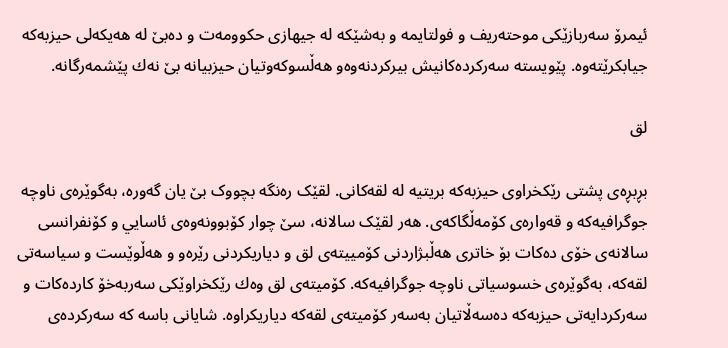ئيمرۆ سه‌ربازێكی موحته‌ريف و فولتايمه‌ و به‌شێكه‌ له‌ جيهازی حكوومه‌ت و ده‌بێ له‌ هه‌يكه‌لی حيزبه‌كه‌ جيابكرێته‌وه. پێويسته‌ سه‌ركرده‌كانيش بيركردنه‌وه‌و هه‌ڵسوكه‌وتيان حيزبیانه‌‌ بێ نه‌ك پێشمه‌رگانه.

لق

بڕبڕه‌ی پشتی رێكخراوی حيزبه‌كه‌ بريتيه‌ له لقه‌کانی. لقێک ره‌نگه بچووک بێ يان گه‌وره، به‌گوێره‌ی ناوچه‌‌ جوگرافيه‌که و قه‌واره‌ی کۆمه‌ڵگاکه‌ی. هه‌ر لقێک سالانه‌، سێ چوار کۆبوونه‌وه‌ی ئاسايي و کۆنفرانسی سالانه‌ی خۆی‌ ده‌کات بۆ خاتری هه‌ڵبژاردنی كۆميیته‌ی لق و دياريكردنی رێره‌و و هه‌ڵوێست و سياسه‌تی لقه‌كه‌، به‌گوێره‌ی خسوسياتی ناوچه‌ جوگرافيه‌كه. كۆميته‌ی لق‌ وه‌ك رێكخراوێكی سه‌ربه‌خۆ كارده‌كات و سه‌ركردايه‌تی حيزبه‌كه ده‌سه‌ڵاتیان به‌سه‌ر كۆميته‌ی لقه‌كه‌ دياريكراوه‌. شايانی باسه‌ كه‌ سه‌ركرده‌ی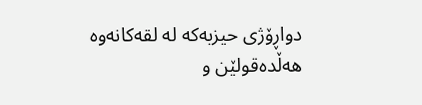دواڕۆژی حيزبه‌كه‌ له لقه‌كانه‌وه هه‌ڵده‌قولێن‌ و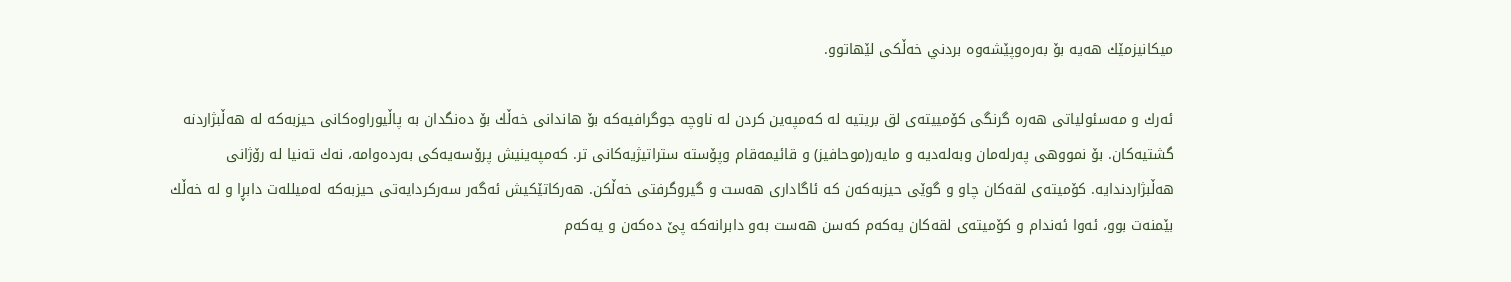ميكانيزمێك هه‌يه‌ بۆ به‌ره‌وپێشه‌وه‌ بردني خه‌ڵكی لێهاتوو.

ئه‌رك و مه‌سئولياتی هه‌ره‌ گرنگی كۆمييته‌ی لق بريتيه‌ له كه‌مپه‌ين كردن له‌ ناوچه‌ جوگرافيه‌كه‌ بۆ هاندانی خه‌ڵك بۆ ده‌نگدان به پاڵيوراو‌ه‌كانی حيزبه‌كه له هه‌ڵبژاردنه گشتیه‌كان. بۆ نمووهی په‌رله‌مان وبه‌له‌ديه‌ و مايه‌ر(موحافيز) و قائيمه‌قام وپۆسته ستراتيژيه‌كانی تر. كه‌مپه‌ينيش پرۆسه‌يه‌كی به‌رده‌وامه، نه‌ك ته‌نيا له رۆژانی هه‌ڵبژاردندايه. كۆميته‌ی لقه‌كان چاو و گوێی حيزبه‌كه‌ن كه ئاگاداری هه‌ست و گيروگرفتی خه‌ڵكن. هه‌ركاتێكيش ئه‌گه‌ر سه‌ركردايه‌تی حيزبه‌كه‌ له‌ميلله‌ت دابڕا‌ و له‌ خه‌ڵك بێمنه‌ت بوو، ئه‌وا ئه‌ندام و كۆميته‌ی لقه‌كان يه‌كه‌م كه‌سن هه‌ست به‌و دابرانه‌كه‌ پێ ده‌كه‌ن و يه‌كه‌م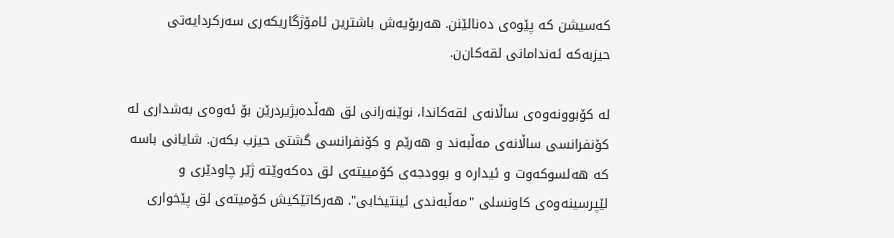كه‌سيشن كه‌ پێوه‌ی ده‌نالێنن. هه‌ربۆيه‌ش باشترين ئامۆژگاريكه‌ری سه‌ركردايه‌تی حيزبه‌كه ئه‌ندامانی لقه‌كان‌ن.

له كۆبوونه‌وه‌ی ساڵانه‌ی لقه‌كاندا، نوێنه‌رانی لق هه‌ڵده‌بژيردرێن بۆ ئه‌وه‌ی به‌شداری له‌ كۆنفرانسی ساڵانه‌ی مه‌ڵبه‌ند و هه‌رێم و كۆنفرانسی گشتی حيزب بكه‌ن. شايانی باسه‌ كه‌ هه‌لسوكه‌وت و ئيداره و بوودجه‌ی كۆمييته‌ی لق ده‌كه‌وێته‌ ژێر چاودێری و لێپرسينه‌وه‌ی كاونسلی "مه‌ڵبه‌ندی ئينتيخابی". هه‌ركاتێكيش كۆميته‌ی لق پێخواری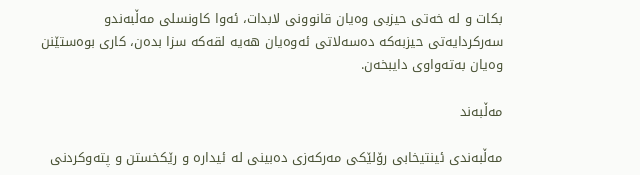بكات و له‌ خه‌‌تی حيزبی وه‌يان قانوونی لابدات، ئه‌وا كاونسلی مه‌ڵبه‌ندو سه‌ركردايه‌تی حيزبه‌كه‌ ده‌سه‌لاتی ئه‌وه‌يان هه‌يه‌ لقه‌كه‌ سزا بده‌ن، كاری بوه‌ستێنن وه‌يان به‌ته‌واوی دايبخه‌ن.

مه‌ڵبه‌ند

مه‌ڵبه‌ندی ئينتيخابی رۆلێكی مه‌ركه‌زی ده‌بينی له‌ ئيداره‌ و رێكخستن و پته‌وكردنی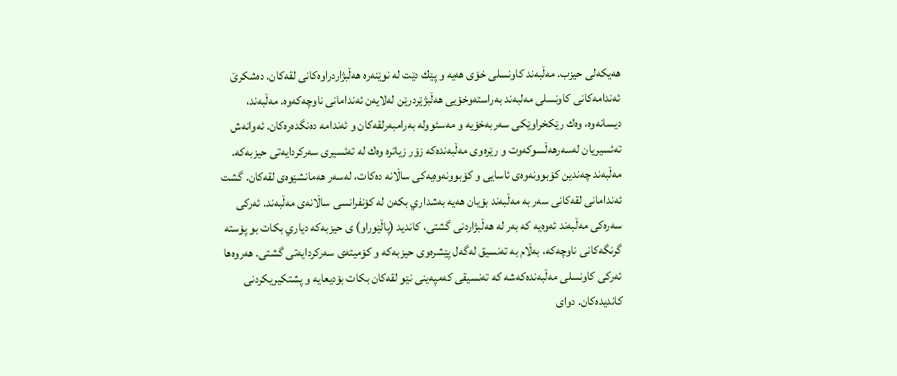هه‌يكه‌لی حيزب. مه‌ڵبه‌ند كاونسلی خۆی هه‌يه‌ و پێك دێت له‌ نوێنه‌ره هه‌ڵبژاردراوه‌كانی لقه‌كان. ده‌شكرێ ئه‌ندامه‌كانی كاونسلی مه‌لبه‌ند به‌راسته‌وخۆيی هه‌ڵبژێردرێن له‌لايه‌ن ئه‌ندامانی ناوچه‌كه‌‌‌وه. مه‌ڵبه‌ند، ديسانه‌وه‌، وه‌ك رێكخراوێكی سه‌ربه‌خۆيه‌ و مه‌سئووله‌ به‌رامبه‌رلقه‌كان و ئه‌ندامه‌ ده‌نگده‌ره‌كان. ئه‌وانه‌ش ته‌ئسيریان له‌سه‌رهه‌ڵسوكه‌وت و رێره‌وی مه‌ڵبه‌نده‌كه زۆر زياتره‌ وه‌ك له‌ ته‌ئسيری سه‌ركردايه‌تی حيزبه‌كه‌. مه‌ڵبه‌ند چه‌ندين كۆبوونه‌وه‌ی ئاسايی و كۆبوونه‌وه‌يه‌كی ساڵانه ده‌كات، له‌سه‌ر هه‌مانشێوه‌ی لقه‌كان. گشت ئه‌ندامانی لقه‌كانی سه‌ر به‌ مه‌ڵبه‌ند بۆيان هه‌يه‌ به‌شداري بكه‌ن له‌ كۆنفرانسی ساڵانه‌ی مه‌ڵبه‌ند. ئه‌ركی سه‌ره‌كی مه‌ڵبه‌ند ئه‌وه‌يه‌ كه‌ به‌ر له‌ هه‌ڵبژاردنی گشتی، كانديد (پاڵێوراو) ی حيزبه‌كه دياري بكات بو پۆسته‌ گرنگه‌كانی ناوچه‌كه، به‌ڵام به‌ ته‌نسيق له‌گه‌ل پێشره‌وی حيزبه‌كه‌ و كۆميته‌ی سه‌ركردايه‌تی گشتی‌. هه‌روه‌ها ئه‌ركی كاونسلی مه‌ڵبه‌نده‌كه‌شه‌ كه‌ ته‌نسيقی كه‌مپه‌ينی نێو لقه‌كان بكات بۆديعايه و پشتكيریكردنی كانديد‌ه‌كان. دوای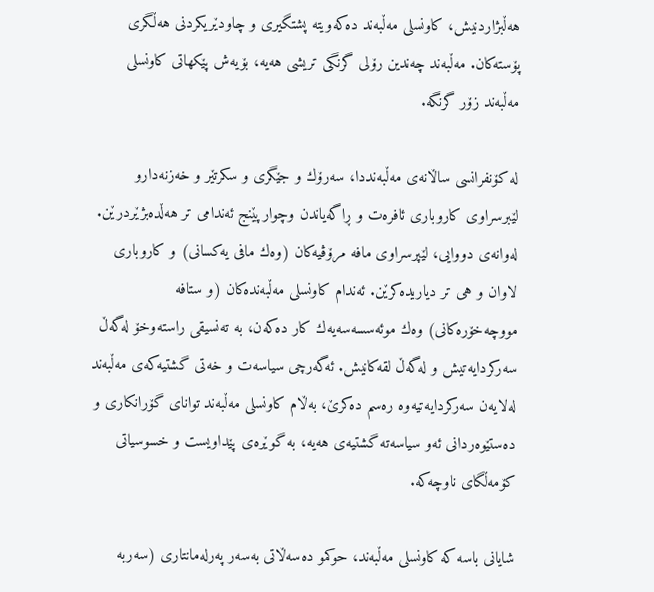هه‌ڵبژاردنيش، كاونسلی مه‌ڵبه‌ند ده‌كه‌ويته‌ پشتگيری و چاودێريكردنی هه‌ڵگری پۆسته‌كان. مه‌ڵبه‌ند چه‌ندين رۆلی گرنگی تريشی هه‌يه‌، بۆيه‌ش پێكهاتی كاونسلی مه‌ڵبه‌ند زۆر گرنگه.

له‌ كۆنفرانسی ساڵانه‌ی مه‌ڵبه‌نددا، سه‌رۆك و جێگری و سكرتێر و خه‌زنه‌دارو لێبرسراوی كاروباری ئافره‌ت و ڕاگه‌ياندن وچوارپێنج ئه‌ندامی تر هه‌ڵده‌بژێردرێن. له‌وانه‌ی دووايی، لێپرسراوی مافه مرۆڤيه‌كان (وه‌ك مافی يه‌كسانی) و كاروباری لاوان و هی تر دياريده‌كرێن. ئه‌ندام كاونسلی مه‌ڵبه‌نده‌كان (و ستافه‌ مووچه‌خۆره‌كانی) وه‌ك موئه‌سسه‌سه‌يه‌ك كار ده‌كه‌ن، به‌ ته‌نسيقی راسته‌وخۆ له‌گه‌ڵ سه‌ركردايه‌تیش و له‌گه‌ڵ لقه‌كانيش. ئه‌گه‌رچی‌ سياسه‌ت و خه‌تی گشتيه‌كه‌ی مه‌ڵبه‌ند له‌لايه‌ن سه‌ركردايه‌تيه‌وه‌ ره‌سم ده‌كرێ، به‌ڵام كاونسلی مه‌ڵبه‌ند توانای گۆرانكاری و ده‌ستێوه‌ردانی ئه‌و سياسه‌ته‌ گشتيه‌ی‌ هه‌يه،‌ به‌ گوێره‌ی پێداويست و خسوسياتی كۆمه‌ڵگای ناوچه‌‌كه‌.

شايانی باسه كه كاونسلی مه‌ڵبه‌ند، حوكمو ده‌سه‌ڵاتی به‌سه‌ر په‌رله‌مانتاری (سه‌ربه‌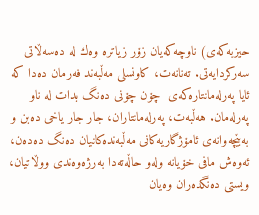حيزبه‌كه‌ی) ناوچه‌كه‌يان زۆر زياتره وه‌ك له‌ ده‌سه‌ڵاتی سه‌ركردايه‌تی. ته‌نانه‌ت، كاونسلی مه‌ڵبه‌ند فه‌رمان ده‌دا كه ئايا په‌رله‌مانتاره‌كه‌ی ‌ چۆن چۆنی ده‌نگ بدات له ناو په‌رله‌مان. هه‌ڵبه‌ت، په‌رله‌مانتاران، جار جار ياخی ده‌بن و به‌بێچه‌وانه‌ی ئامۆژگاريه‌كانی مه‌ڵبه‌نده‌كانيان ده‌نگ ده‌ده‌ن، ئه‌وه‌ش مافی خۆيانه‌ وله‌و حاڵه‌ته‌دا به‌رژه‌وه‌ندی ووڵاتيان، ويستی ده‌نگده‌ران وه‌يان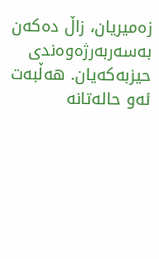زه‌ميريان، زاڵ ده‌كه‌ن به‌سه‌ربه‌رژه‌وه‌ندی حيزبه‌كه‌يان. هه‌ڵبه‌ت ئه‌و حاله‌تانه‌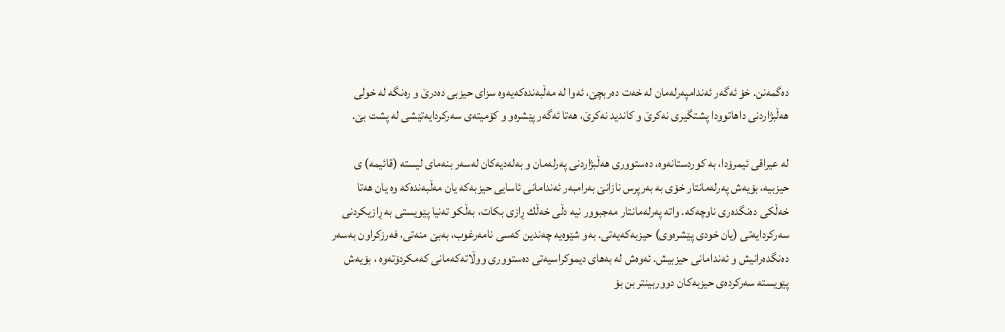ده‌گمه‌نن. خۆ ئه‌گه‌ر ئه‌ندامپه‌رله‌مان له خه‌ت ده‌ربچێ، ئه‌وا له مه‌ڵبه‌نده‌که‌يه‌وه‌ سزای حيزبی ده‌درێ و ره‌نگه‌ له‌ خولی هه‌ڵبژاردنی داهاتوودا پشتگيری نه‌کرێ و کانديد نه‌کرێ، هه‌تا ئه‌گه‌ر پێشره‌و و كۆميته‌ی سه‌ركردايه‌تێشی له‌ پشت بێ.

له‌ عيراقی ئيمرۆدا، به‌ كوردستانه‌وه، ده‌ستووری هه‌ڵبژاردنی په‌رله‌مان و به‌له‌ديه‌كان له‌سه‌ر بنه‌مای ليسته (قائيمه) ی حيزبيه، بۆيه‌ش په‌رله‌مانتار خۆی به‌ به‌رپرس نازانێ به‌رامبه‌ر ئه‌ندامانی ئاسايی حيزبه‌كه‌ يان مه‌ڵبه‌نده‌كه‌ وه‌ يان هه‌تا خه‌ڵكی ده‌نگده‌ری ناوچه‌كه‌. واته په‌رله‌مانتار مه‌جبوور نيه‌ دڵی خه‌ڵك ڕازی بكات، به‌ڵكو ته‌نيا پێويستی به‌ ڕازيكردنی سه‌ركردايه‌تی (يان خودی پێشره‌وی) حيزبه‌كه‌يه‌تی. به‌و شێوه‌يه‌ چه‌ندين كه‌سی نامه‌رغوب، به‌بێ منه‌تی، فه‌رزكراون به‌سه‌ر ده‌نگده‌رانيش و ئه‌ندامانی حيزبيش. ئه‌وه‌ش له‌ به‌های ديموكراسيه‌تی ده‌ستووری ووڵاته‌كه‌مانی كه‌مكردۆته‌وه ، بۆيه‌ش پێويسته‌ سه‌ركرده‌ی حيزبه‌كان دووربينتر بن بۆ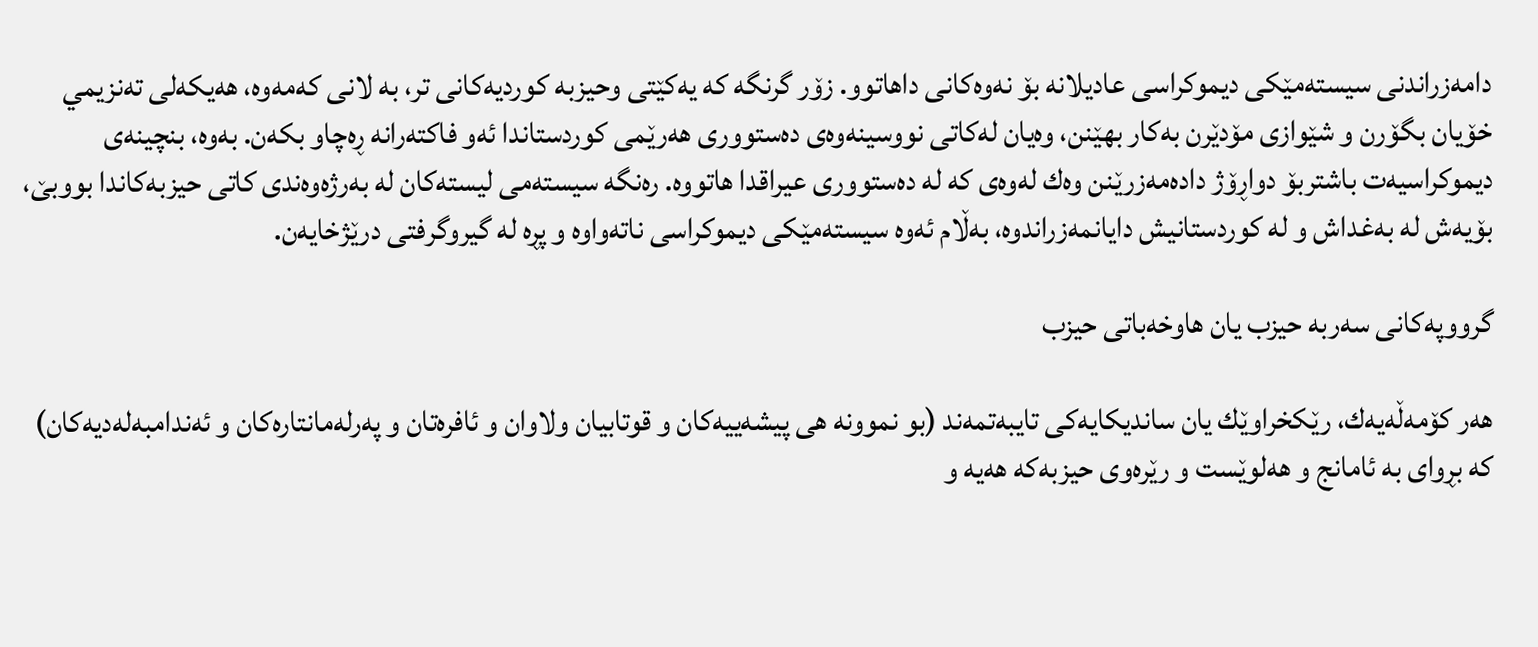دامه‌زراندنی سيسته‌مێكی دیموكراسی عاديلانه بۆ نه‌وه‌كانی داهاتوو. زۆر گرنگه‌ كه يه‌كێتی وحيزبه‌ كورديه‌كانی تر، به‌ لانی كه‌مه‌وه‌، هه‌يكه‌لی ته‌نزيمي خۆيان بگۆرن و شێوازی مۆدێرن به‌كار بهێنن، وه‌يان له‌كاتی نووسينه‌وه‌ی ده‌ستووری هه‌رێمی كوردستاندا ئه‌و فاكته‌رانه‌ ڕه‌چاو بكه‌ن. به‌وه، بنچينه‌ی ديموكراسيه‌ت باشتربۆ دواڕۆژ داده‌مه‌زرێنن وه‌ك له‌وه‌ی كه‌ له‌ ده‌ستووری عیراقدا هاتووه. ره‌نگه‌ سيسته‌می ليسته‌كان له‌ به‌رژه‌وه‌ندی كاتی حيزبه‌كاندا بووبێ، بۆيه‌ش له‌ به‌غداش و له‌ كوردستانيش دايانمه‌زراندوه، به‌ڵام ئه‌وه‌ سيسته‌مێكی ديموكراسی ناته‌واوه‌ و پڕه‌ له‌ گيروگرفتی درێژخايه‌ن.

گرووپه‌كانی سه‌ربه‌ حيزب يان هاوخه‌باتی حيزب

هه‌ر كۆمه‌ڵه‌يه‌ك، رێكخراوێك يان سانديكايه‌كی تايبه‌تمه‌ند (بو نموونه هی پيشه‌‌ييه‌كان و قوتابيان ولاوان و ئافره‌تان و په‌رله‌مانتاره‌كان و ئه‌ندامبه‌له‌ديه‌كان) كه بڕوای به‌ ئامانج و هه‌لوێست و رێره‌وی حيزبه‌كه‌ هه‌يه‌ و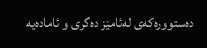ده‌ستووره‌كه‌ی له‌ئامێز ده‌گری و ئاماده‌يه‌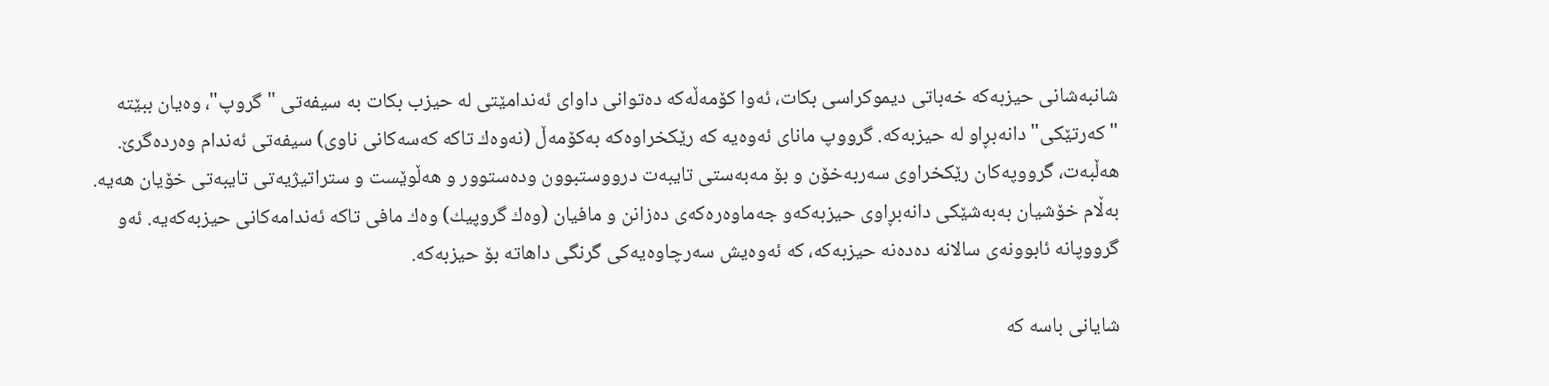شانبه‌شانی حيزبه‌كه‌ خه‌باتی ديموكراسی بكات، ئه‌وا كۆمه‌ڵه‌كه‌ ده‌توانی داوای ئه‌ندامێتی له حيزب بكات به‌ سيفه‌تی "گروپ"، وه‌يان ببێته "كه‌رتێكی" دانه‌بڕاو له‌ حيزبه‌كه‌. گرووپ مانای ئه‌وه‌يه‌ كه‌ رێكخراوه‌كه به‌كۆمه‌ڵ‌ (نه‌وه‌ك تاكه‌ كه‌سه‌كانی ناوی) سيفه‌تی ئه‌ندام وه‌رده‌گرێ‌. هه‌ڵبه‌ت، گرووپه‌كان رێكخراوی سه‌ربه‌خۆن و بۆ مه‌به‌ستی تايبه‌ت درووستبوون وده‌ستوور و هه‌ڵوێست و ستراتيژيه‌تی تايبه‌تی خۆيان هه‌يه. به‌ڵام خۆشيان به‌به‌شێكی دانه‌بڕاوی حيزبه‌كه‌و جه‌ماوه‌ره‌كه‌ی ده‌زانن و مافيان (وه‌ك گروپيك) وه‌ك مافی تاكه ئه‌ندامه‌كانی حيزبه‌كه‌يه‌. ئه‌و گرووپانه‌ ئابوونه‌ی سالانه‌ ده‌ده‌نه‌ حيزبه‌كه‌، كه‌ ئه‌وه‌يش سه‌رچاوه‌يه‌كی گرنگی داهاته بۆ حيزبه‌كه.

شايانی باسه‌ كه‌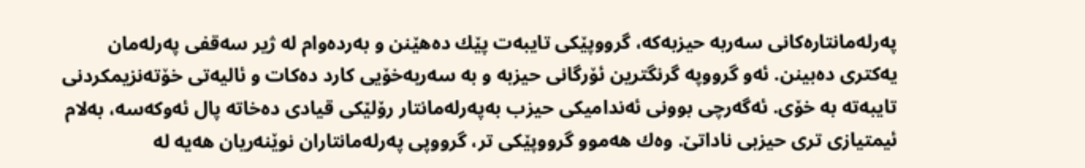په‌رله‌مانتاره‌كانی سه‌ربه‌ حيزبه‌كه،‌ گرووپێكی تايبه‌ت پێك ده‌هێنن و به‌رده‌وام له‌ ژير سه‌قفی په‌رله‌مان يه‌كتری ده‌بينن. ئه‌و گرووپه گرنگترين ئۆرگانی حيزبه و به‌ سه‌ربه‌خۆيی كارد ده‌كات و ئاليه‌تی خۆته‌نزيمكردنی تايبه‌ته‌ به‌ خۆی. ئه‌گه‌رچی بوونی ئه‌نداميكی حيزب به‌په‌رله‌مانتار رۆلێكی قيادی ده‌خاته‌ پال ئه‌وكه‌سه‌، به‌لام ئيمتيازی تری حيزبی ناداتێ. وه‌ك هه‌موو گرووپێكی تر، گرووپی په‌رله‌مانتاران نوێنه‌ريان هه‌يه‌ له‌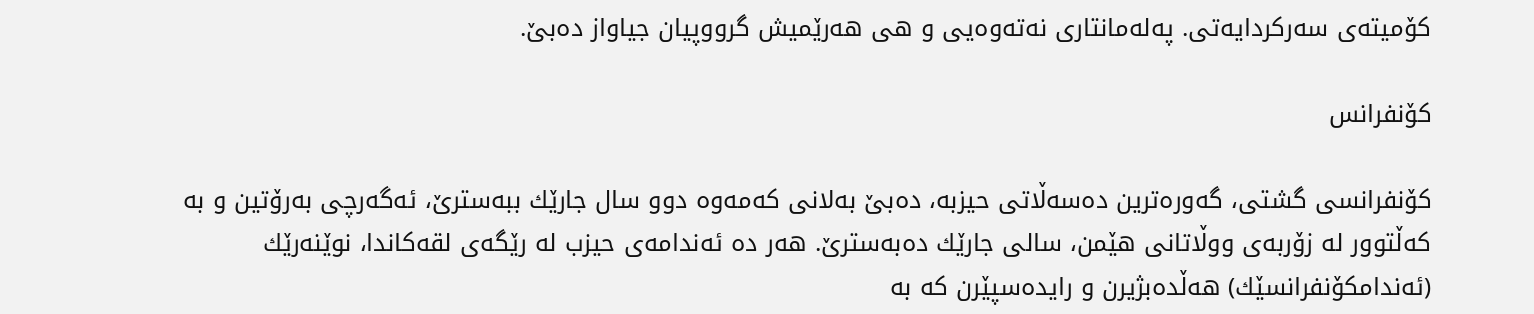كۆميته‌ی سه‌ركردايه‌تی. په‌له‌مانتاری نه‌ته‌وه‌يی و هی هه‌رێميش گرووپيان جياواز ده‌بێ.

كۆنفرانس

كۆنفرانسی گشتی، گه‌وره‌ترين ده‌سه‌ڵاتی حيزبه، ده‌بێ به‌لانی كه‌مه‌وه‌ دوو سال جارێك ببه‌سترێ، ئه‌گه‌رچی به‌رۆتين و به‌ كه‌ڵتوور له‌ زۆربه‌ی ووڵاتانی هێمن، سالی جارێك ده‌به‌سترێ. هه‌ر ده‌ ئه‌ندامه‌ی حيزب له‌ رێگه‌ی لقه‌كاندا، نوێنه‌رێك (ئه‌ندامكۆنفرانسێك) هه‌ڵده‌بژيرن و رايده‌سپێرن كه‌ به‌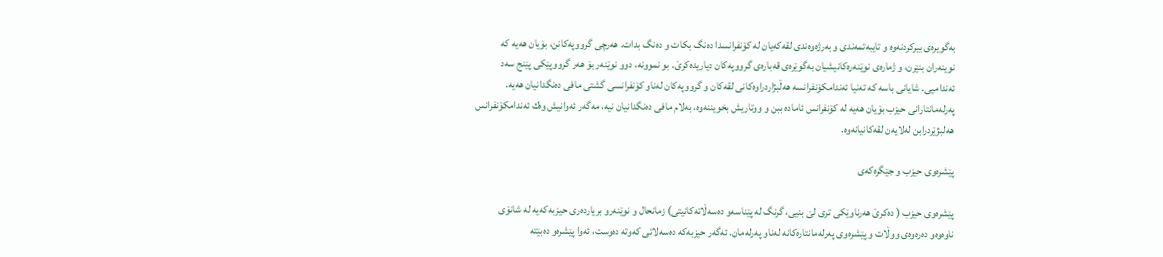به‌گویره‌ی بيركردنه‌وه‌ و تايبه‌تمه‌ندی و به‌رژه‌وه‌ندی لقه‌كه‌يان له‌ كۆنفرانسدا ده‌نگ بكات و ده‌نگ بدات. هه‌رچی گرووپه‌كانن، بۆيان هه‌يه‌ كه‌ نوينه‌ران بنێرن، و ‌ژماره‌ی نوێنه‌ره‌كانيشيان به‌گوێره‌ی قه‌باره‌ی گرووپه‌كان‌ دياريده‌كرێ. بو نموونه، دوو نوێنه‌ر بۆ ‌هه‌ر گرووپێكی پێنج سه‌د ئه‌نداميی. شايانی باسه‌ كه‌ ته‌نيا ئه‌ندامكۆنفرانسه‌ هه‌ڵبژاردراوه‌كانی لقه‌كان و گرووپه‌كان له‌ناو كۆنفرانسی گشتی مافی ده‌نگدانيان هه‌يه. په‌رله‌مانتارانی حيزب بۆيان هه‌يه‌ له‌ كۆنفرانس ئاماده‌ ببن و ووتاريش بخویننه‌وه‌، به‌لام مافی ده‌نگدانيان نيه، مه‌گه‌ر ئه‌وانيش وه‌ك ئه‌ندامكۆنفرانس هه‌لبژێردرابن له‌لايه‌ن لقه‌كانيانه‌وه.

پێشره‌وی حيزب و جێگره‌كه‌ی

پێشره‌وی حيزب ( ده‌كرێ هه‌رناوێكی تری لێ بنيی، گرنگ له‌ پێناسه‌و ده‌سه‌ڵاته‌كانيتی) زمانحال و نوێنه‌رو بريارده‌ری حيزبه‌كه‌يه‌ له‌ شانۆی ناوه‌وه‌و ده‌ره‌وه‌ی ووڵات و پێشره‌وی په‌رله‌مانتاره‌كانه‌ له‌ناو په‌رله‌مان. ئه‌گه‌ر حيزبه‌كه‌ ده‌سه‌لاتی كه‌وته‌ ده‌وست، ئه‌وا پێشره‌و ده‌بێته‌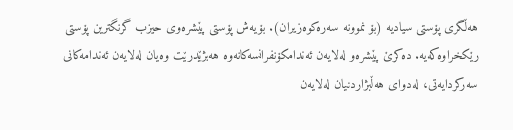هه‌ڵگری پۆستی سياديه‌ (بۆ نموونه‌ سه‌ره‌كوه‌زيران). بۆيه‌ش پۆستی پێشره‌وی حيزب گرنگترين پۆستی رێكخراوه‌كه‌يه. ده‌كرێ پێشره‌و له‌لايه‌ن ئه‌ندامكۆنفرانسه‌كانه‌وه‌ هه‌‌بژێدرێت وه‌يان له‌لايه‌ن ئه‌ندامه‌كانی سه‌ركردايه‌تی، له‌دوای هه‌ڵبژاردنيان له‌لايه‌ن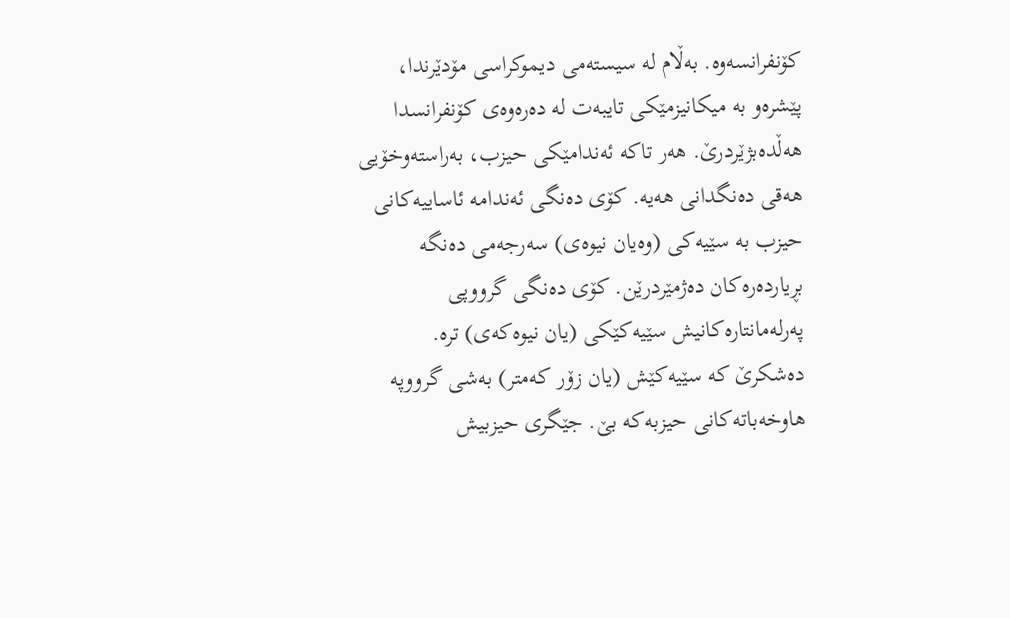كۆنفرانسه‌وه‌. به‌ڵام له‌ سيسته‌می ديموكراسی مۆدێرندا، پێشره‌و به‌ ميكانيزمێكی تايبه‌ت له‌ ده‌ره‌وه‌ی كۆنفرانسدا هه‌ڵده‌بژێردرێ. هه‌ر تاكه‌ ئه‌ندامێكی حيزب، به‌راسته‌وخۆيی هه‌قی ده‌نگدانی هه‌يه‌. كۆی ده‌نگی ئه‌ندامه‌ ئاساييه‌كانی حيزب به‌ سێيه‌كی (وه‌يان نيوه‌ی) سه‌رجه‌می ده‌نگه‌ بڕيارده‌ره‌كان ده‌ژمێردرێن‌. كۆی ده‌نگی گرووپی په‌رله‌مانتاره‌كانيش سێيه‌كێكی (يان نيوه‌كه‌ی) تره‌. ده‌شكرێ كه‌ سێيه‌كێش (يان زۆر كه‌متر) به‌شی گرووپه‌ هاوخه‌باته‌كانی حيزبه‌كه‌ بێ. جێگری حيزبيش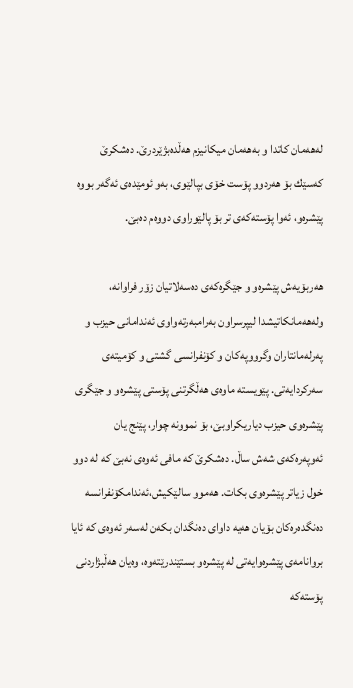له‌هه‌مان كاتدا و به‌هه‌مان ميكانيزم هه‌ڵده‌بژێردرێ. ده‌شكرێ كه‌سێك بۆ هه‌ردوو پۆست خۆی بپالێوی، به‌و ئومێده‌ی ئه‌گه‌ر بووه پێشره‌و، ئه‌وا پۆسته‌كه‌ی تر بۆ پالێوراوی دووه‌م ده‌بێ.

هه‌ربۆيه‌ش پێشره‌و و جێگره‌كه‌ی ده‌سه‌لاتيان زۆر فراوانه، وله‌هه‌مانكاتيشدا‌ ليپرسراون‌ به‌رامبه‌رته‌واوی ئه‌ندامانی حيزب و په‌رله‌مانتاران وگرووپه‌كان و كۆنفرانسی گشتی و كۆميته‌ی سه‌ركردايه‌تی. پێويسته‌ ماوه‌ی هه‌ڵگرتنی پۆستی پێشره‌و و جێگری پێشره‌وی حيزب دياريكراوبێ، بۆ نموونه چوار، پێنج يان ئه‌وپه‌ره‌كه‌ی شه‌ش ساڵ. ده‌شكرێ كه‌ مافی ئه‌وه‌ی نه‌بێ كه‌ له‌ دوو خول زياتر پێشره‌وی بكات. هه‌موو سالێكيش،ئه‌ندامكۆنفرانسه‌ ده‌نگده‌ره‌كان بۆيان هه‌يه‌ داوای ده‌نگدان بكه‌ن له‌سه‌ر ئه‌وه‌ی كه‌ ئايا بروانامه‌ی پێشره‌وايه‌تی له‌ پێشره‌و بستێندرێته‌وه، وه‌يان هه‌ڵبژاردنی پۆسته‌كه‌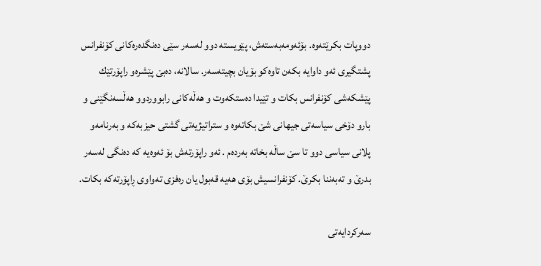دووپات بكرێته‌وه‌. بۆئه‌ومه‌به‌سته‌ش، پێويسته دوو له‌سه‌ر سێی ده‌نگده‌ره‌كانی كۆنفرانس پشتگيری ئه‌و داوايه‌ بكه‌ن تاوه‌كو بۆيان بچيته‌سه‌ر. سالانه، ده‌بێ پێشره‌و راپۆرتێك پێشكه‌شی كۆنفرانس بكات و تێيدا ده‌ستكه‌وت و هه‌ڵه‌كانی رابووردوو هه‌ڵسه‌نگێنی و بارو دۆخی سياسه‌تی جيهانی شێ بكاته‌وه و ستراتيژيه‌تی گشتی حيزبه‌كه‌ و به‌رنامه‌و پلانی سياسی دوو تا سێ ساڵه‌ بخاته به‌رده‌م . ئه‌و راپۆرته‌ش بۆ ئه‌وه‌يه‌ كه‌ ده‌نگی له‌سه‌ر بدرێ و ته‌به‌ننا بكرێ. كۆنفرانسيش بۆی هه‌يه‌ قه‌بول يان ره‌فزی ته‌واوی ڕاپۆر‌ته‌كه‌ بكات.

سه‌ركردايه‌تی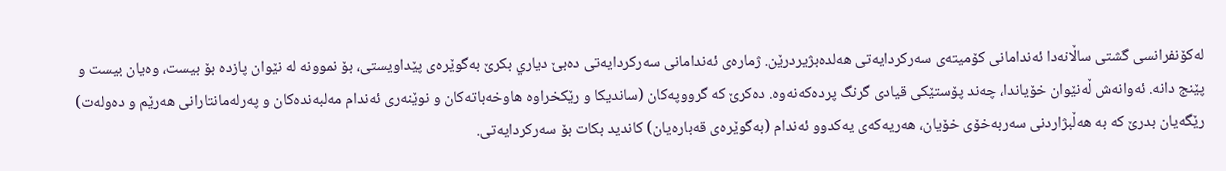له‌كۆنفرانسی گشتی ساڵانه‌دا‌ ئه‌ندامانی كۆميته‌ی سه‌ركردايه‌تی هه‌لده‌بژيردرێن. ژماره‌ی ئه‌ندامانی سه‌ركردايه‌تی ده‌بێ دياري بكرێ به‌گوێره‌ی پێداويستی، بۆ نموونه له‌ نێوان پازده بۆ بيست، وه‌يان بيست و پێنج دانه‌. ئه‌وانه‌ش ‌ڵه‌نێوان خۆياندا، چه‌ند پۆستێكی قيادی گرنگ پرده‌كه‌نه‌وه‌. ده‌كرێ كه‌ گرووپه‌كان (سانديكا و رێكخراوه‌ هاوخه‌باته‌كان و نوێنه‌ری ئه‌ندام مه‌لبه‌نده‌كان و په‌رله‌مانتارانی هه‌رێم و ده‌وله‌ت) رێگه‌يان بدرێ كه‌ به‌ هه‌ڵبژاردنی سه‌ربه‌خۆی خۆيان، هه‌ريه‌كه‌ی يه‌كدوو ئه‌ندام (به‌گوێره‌ی قه‌باره‌يان) كانديد بكات بۆ سه‌ركردايه‌تی.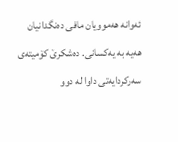ئه‌وانه هه‌موويان مافی ده‌نگدانيان هه‌يه به يه‌كسانی. ده‌شكرێ كۆميته‌ی سه‌ركردايه‌تی داوا له دوو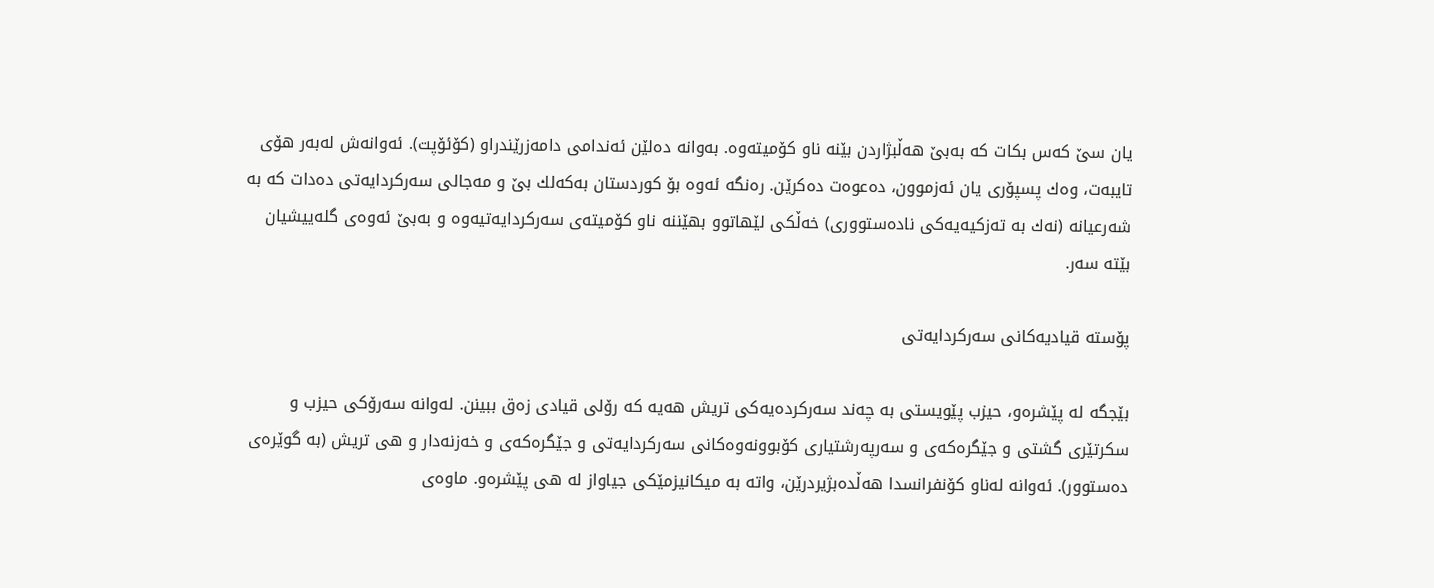يان سێ كه‌س بكات كه‌ به‌بێ هه‌ڵبژاردن بێنه‌ ناو كۆميته‌وه. به‌وانه‌ ده‌لێن ئه‌ندامی دامه‌زرێندراو (كۆئۆپت). ئه‌وانه‌ش له‌به‌ر هۆی تايبه‌ت، وه‌ك پسپۆری يان ئه‌زموون، ده‌عوه‌ت ده‌كرێن. ره‌نگه‌ ئه‌وه‌ بۆ كوردستان به‌كه‌لك بێ و مه‌جالی سه‌ركردايه‌تی ده‌دات كه‌ به‌ شه‌رعيانه‌ (نه‌ك به ته‌زكيه‌يه‌كی ناده‌ستووری‌) خه‌ڵكی لێهاتوو بهێننه‌ ناو كۆميته‌ی سه‌ركردايه‌تيه‌وه‌ و به‌بێ ئه‌وه‌ی گله‌ييشيان بێته‌ سه‌ر.

پۆسته‌ قياديه‌كانی سه‌ركردايه‌تی ‌

بێجگه‌ له‌ پێشره‌و، حيزب پێويستی به‌ چه‌ند سه‌ركرده‌يه‌كی تريش هه‌يه‌ كه‌ رۆلی قيادی زه‌ق ببينن. له‌وانه‌ سه‌رۆكی حيزب و سكرتێری گشتی و جێگره‌كه‌ی و سه‌رپه‌رشتياری كۆبوونه‌وه‌كانی سه‌ركردايه‌تی و جێگره‌كه‌ی و خه‌زنه‌دار و هی تريش (به ‌گوێره‌ی ده‌ستوور). ئه‌وانه‌ له‌ناو كۆنفرانسدا هه‌ڵده‌بژيردرێن، واته به‌‌ ميكانيزمێكی جياواز له‌ هی پێشره‌و. ماوه‌ی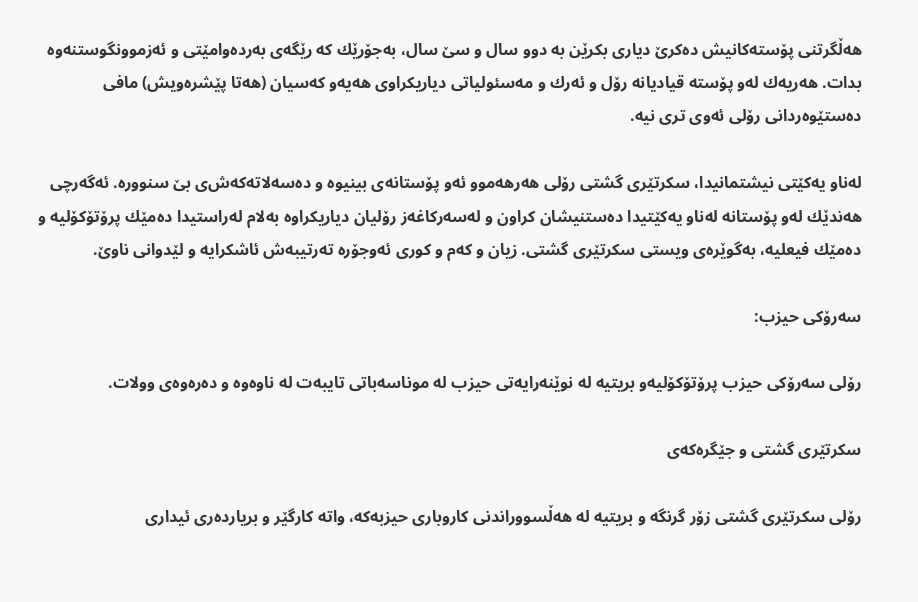هه‌ڵگرتنی پۆسته‌كانيش ده‌كرێ دياری بكرێن به‌ دوو سال و سێ سال، به‌جۆرێك كه رێگه‌ی به‌رده‌وامێتی و ئه‌زموونگوستنه‌وه‌ بدات. هه‌ريه‌ك له‌و پۆسته‌ قياديانه‌ رۆل و ئه‌رك و مه‌سئولياتی دياريكراوی هه‌يه‌و كه‌سيان (هه‌تا پێشره‌ويش) مافی ده‌ستێوه‌ردانی رۆلی ئه‌وی تری نيه.

له‌ناو يه‌كێتی نيشتمانيدا، سكرتێری گشتی رۆلی هه‌رهه‌موو ئه‌و پۆستانه‌ی بينيوه‌ و ده‌سه‌لاته‌كه‌ش‌ی بێ سنووره‌. ئه‌گه‌رچی هه‌ندێك له‌و پۆستانه‌ له‌ناو يه‌كێتیدا ده‌ستنيشان كراون و له‌سه‌ركاغه‌ز رۆليان دياريكراوه‌ به‌لام له‌راستیدا ده‌مێك پرۆتۆكۆليه‌ و ده‌مێك فيعليه‌، به‌گوێره‌ی ويستی سكرتێری گشتی‌. زيان و كه‌م و كوری ئه‌وجۆره‌ ته‌رتيبه‌ش ئاشكرايه‌ و لێدوانی ناوێ.

سه‌رۆكی حيزب:

رۆلی سه‌رۆكی حيزب پرۆتۆكۆليه‌و بريتيه‌ له نوێنه‌رايه‌تی حيزب له‌ موناسه‌باتی تايبه‌ت له‌ ناوه‌وه‌ و ده‌ره‌وه‌ی وولات.

سكرتێری گشتی و جێگره‌كه‌ی

رۆلی سكرتێری گشتی زۆر گرنگه‌ و بريتيه له‌ هه‌ڵسووراندنی كاروباری حيزبه‌كه‌، واته كارگێر و بريارده‌ری ئيداری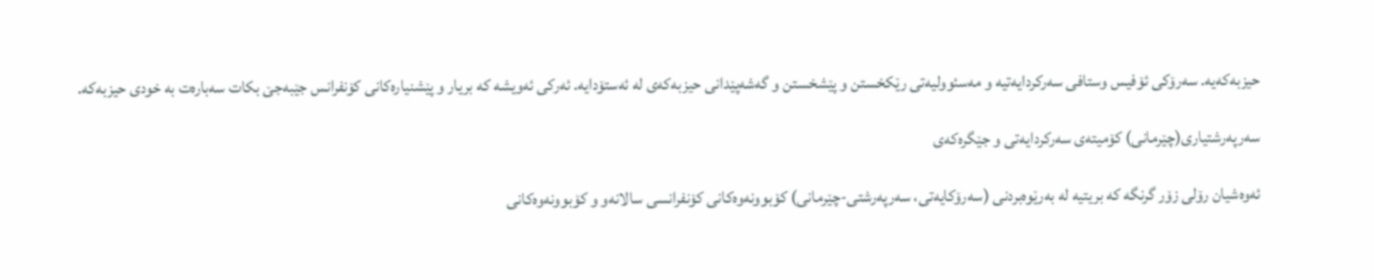حيزبه‌كه‌يه‌. سه‌رۆكی ئۆفيس وستافی سه‌ركردايه‌تيه‌ و مه‌سئووليه‌تی رێكخستن و پێشخستن و گه‌شه‌پێدانی حيزبه‌كه‌ی له‌ ئه‌ستۆدايه‌. ئه‌ركی ئه‌ويشه‌ كه بريار و پێشنياره‌كانی كۆنفرانس جێبه‌جێ بكات سه‌باره‌ت به‌ خودی حيزبه‌كه‌.

سه‌رپه‌رشتياری(چێرمانی) كۆميته‌ی سه‌ركردايه‌تی و جێگره‌كه‌ی

ئه‌و‌ه‌شيان رۆلی زۆر گرنگه‌ كه‌ بريتیه‌ له‌ به‌رێوه‌بردنی (سه‌رۆكايه‌تی، سه‌رپه‌رشتی-چێرمانی) كۆبوونه‌وه‌كانی كۆنفرانسی سالانه‌و و كۆبوونه‌وه‌كانی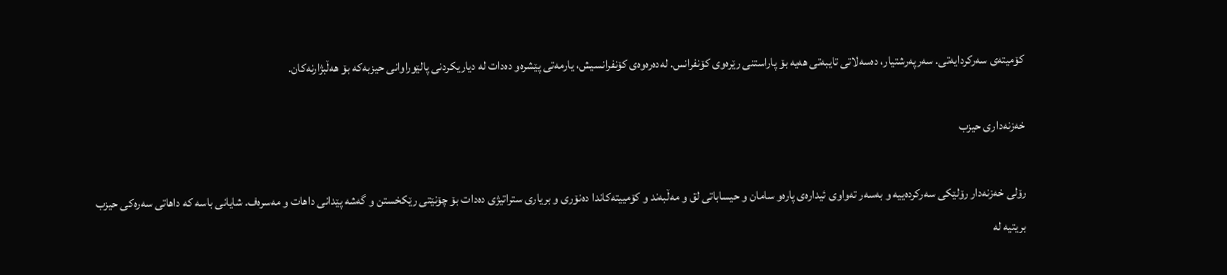كۆميته‌ی سه‌ركردايه‌تی. سه‌رپه‌رشتيار، ده‌سه‌لاتی تايبه‌تی هه‌يه‌ بۆ پاراستنی رێره‌وی كۆنفرانس. له‌ده‌ره‌وه‌ی كۆنفرانسيش، يارمه‌تی پێشره‌و ده‌دات له‌ دياريكردنی پالێوراوانی حيزبه‌كه‌ بۆ هه‌ڵبژارنه‌كان.

خه‌زنه‌داری حيزب

رۆلی خه‌زنه‌دار رۆلێكی سه‌ركرده‌ييه و به‌سه‌ر ته‌واوی ئيداره‌ی پاره‌و سامان و حيساباتی لق و مه‌ڵبه‌ند و كۆمييته‌كاندا ده‌نۆری و برياری ستراتيژی ده‌دات بۆ چۆنێتی رێكخستن و گه‌شه‌ پێدانی داهات و مه‌سره‌ف. شايانی باسه‌ كه‌ داهاتی سه‌ره‌كی حيزب بريتيه‌ له‌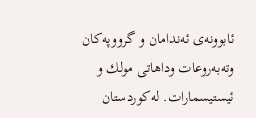ئابوونه‌ی ئه‌ندامان و گرووپه‌كان وته‌به‌روعات وداهاتی مولك و ئيستيسمارات. له‌كوردستان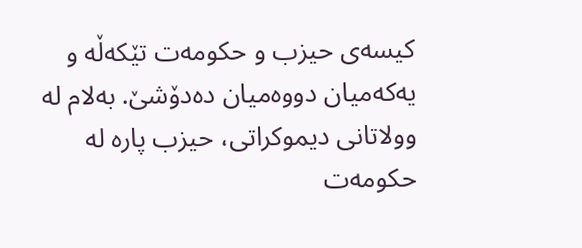كيسه‌ی حيزب و حكومه‌ت تێكه‌ڵه و يه‌كه‌ميان دووه‌ميان ده‌دۆشێ. به‌لام له‌ وولاتانی ديموكراتی، حيزب پاره له‌ حكومه‌ت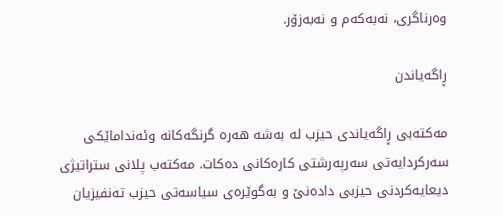وه‌رناگری، نه‌به‌كه‌م و نه‌به‌زۆر.

ڕاگه‌ياندن

مه‌كته‌بی ڕاگه‌ياندی حيزب له‌ به‌شه‌ هه‌ره‌ گرنگه‌كانه وئه‌نداماێكی سه‌ركردايه‌تی سه‌رپه‌رشتی كاره‌كانی ده‌كات. مه‌كته‌ب پلانی ستراتيژی ديعايه‌كردنی حيزبی داده‌نێ و به‌گوێره‌ی سياسه‌تی حيزب ته‌نفيزيان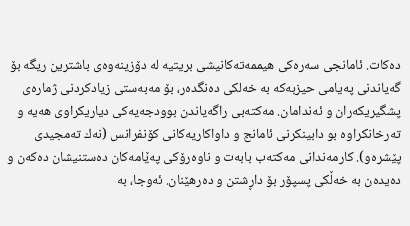ده‌كات. ئامانجی سه‌ره‌كی هيممه‌ته‌كانيشی بريتيه له‌ دۆزينه‌وه‌ی باشترين ريگه‌ بۆ گه‌ياندنی په‌يامی حيزبه‌كه‌ به‌ خه‌لكی ده‌نگده‌ر، بۆ مه‌به‌ستی زيادكردنی ژماره‌ی پشگيریكه‌ران و ئه‌ندامان. مه‌كته‌بی راگه‌ياندن بوودجه‌يه‌كی دياريكراوی هه‌يه‌ و ته‌رخانكراوه‌ بو دابينكرنی ئامانج و داواكاريه‌كانی كۆنفرانس (نه‌ك ته‌مجيدی پێشره‌و). كارمه‌ندانی مه‌كته‌ب بابه‌ت و ناوه‌رۆكی په‌ێامه‌كان ده‌ستنيشان ده‌كه‌ن و ده‌يده‌ن به‌ خه‌ڵكی پسپۆر بۆ داڕشتن و ده‌رهێنان. ئه‌وجا، به‌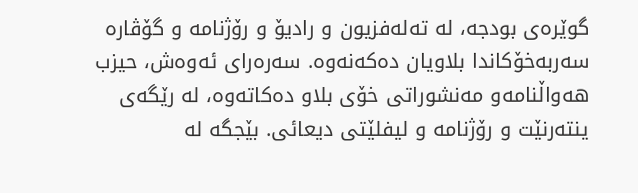گوێره‌ی بودجه‌، له‌ ته‌له‌فزيون و راديۆ و رۆژنامه‌ و گۆڤاره سه‌ربه‌خۆكاندا بلاويان ده‌كه‌نه‌‌وه‌. سه‌ره‌رای ئه‌وه‌ش، حيزب هه‌واڵنامه‌و مه‌نشوراتی خۆی بلاو ده‌كاته‌وه‌، له‌ رێگه‌ی ينته‌رنێت و رۆژنامه و ليفلێتی ديعائی. بێجگه‌ له‌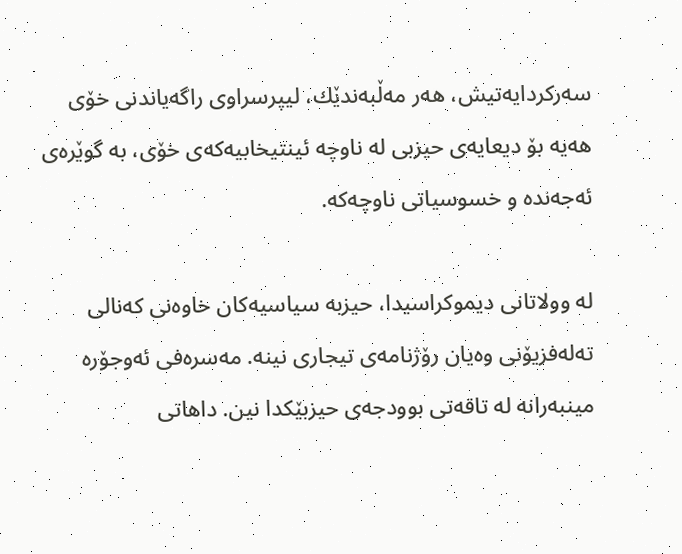سه‌ركردايه‌تيش، هه‌ر مه‌ڵبه‌ندێك، ليپرسراوی راگه‌ياندنی خۆی هه‌يه‌ بۆ ديعايه‌ی حيزبی له‌ ناوچه‌ ئينتيخابيه‌كه‌ی خۆی، به‌ گوێره‌ی ئه‌جه‌نده‌ و خسوسياتی ناوچه‌كه‌.

له‌ وولاتانی ديموكراسیدا، حيزبه سياسيه‌كان خاوه‌نی كه‌نالی ته‌له‌فزيۆنی وه‌يان رۆژنامه‌ی تيجاری نينه‌. مه‌سره‌فی ئه‌وجۆره‌ مينبه‌رانه له‌ تاقه‌تی بوودجه‌ی حيزبێكدا نين. داهاتی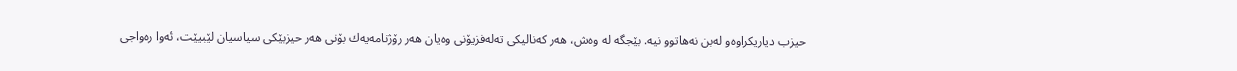حيزب دياريكراوه‌و له‌بن نه‌هاتوو نيه‌. بێجگه‌ له‌ وه‌ش، هه‌ر كه‌نالیكی ته‌له‌فزيۆنی وه‌يان هه‌ر رۆژنامه‌يه‌ك بۆنی ‌هه‌ر حيزبێكی سياسيان لێبيێت، ئه‌وا ره‌واجی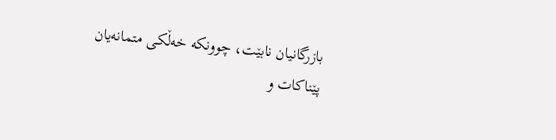بازرگانيان نابێت، چوونكه خه‌ڵكی متمانه‌يان پێناكات و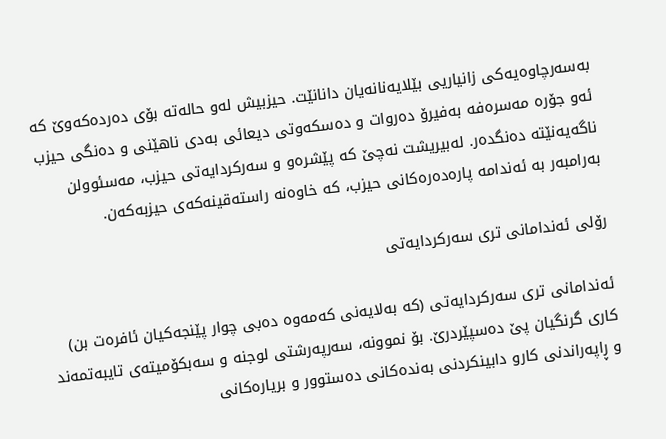به‌سه‌رچاوه‌يه‌كی زانياريی بێلايه‌نانه‌يان دانانێت. حيزبيش له‌و حاله‌ته‌ بۆی ده‌رده‌كه‌وێ كه‌ ئه‌و جۆره‌ مه‌سره‌فه‌ به‌فيرۆ ده‌روات و ده‌سكه‌وتی ديعائی به‌دی ناهێنی و ده‌نگی حيزب ناگه‌يه‌نێته‌‌ ده‌نگده‌ر. له‌بيريشت نه‌چێ كه‌ پێشره‌و و سه‌ركردايه‌تی حيزب، مه‌سئوولن به‌رامبه‌ر به‌ ئه‌ندامه پاره‌ده‌ره‌كانی حيزب، كه خاوه‌نه راسته‌قينه‌كه‌‌ی حيزبه‌كه‌ن.

رۆلی ئه‌ندامانی تری سه‌ركردايه‌تی

ئه‌ندامانی تری سه‌ركردايه‌تی (كه‌ به‌لايه‌نی كه‌مه‌وه‌ ده‌بی چوار پێنجه‌كيان ئافره‌ت بن) كاری گرنگيان پێ ده‌سپێردرێ. بۆ نموونه، سه‌رپه‌رشتی لوجنه و سه‌بكۆميته‌ی تايبه‌تمه‌ند و ڕاپه‌راندنی كارو دابينكردنی به‌نده‌كانی ده‌ستوور و برياره‌كانی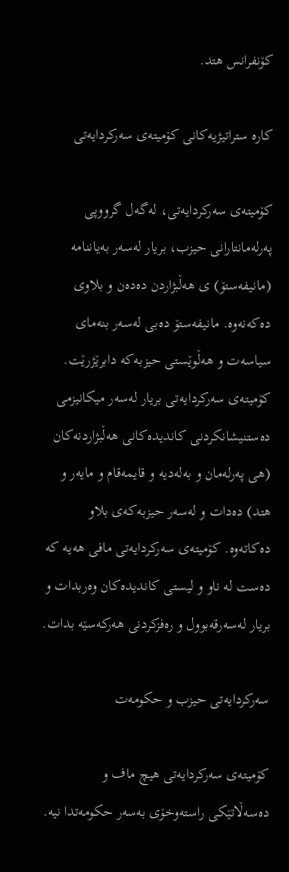كۆنفرانس هتد.

كاره‌ ستراتيژيه‌كانی كۆميته‌ی سه‌ركردايه‌تی

كۆميته‌ی سه‌ركردايه‌تی، له‌گه‌ل گرووپی په‌رله‌مانتارانی حيزب، بريار له‌سه‌ر به‌ياننامه‌ (مانيفه‌ستۆ) ی هه‌ڵبژاردن ده‌ده‌ن و بلاوی ده‌كه‌نه‌وه. مانيفه‌ستۆ ده‌بی له‌سه‌ر بنه‌مای سياسه‌ت و هه‌ڵوێستی حيزبه‌كه‌ دابرێژرێت. كۆميته‌ی سه‌ركردايه‌تی بريار له‌سه‌ر ميكانيزمی ده‌ستنيشانكردنی كانديده‌كانی هه‌ڵبژاردنه‌كان (هی په‌رله‌مان و به‌له‌ديه‌ و قايمه‌قام و مايه‌ر و هتد) ده‌دات و له‌سه‌ر حيزبه‌كه‌ی بلاو ده‌كاته‌وه‌. كۆميته‌ی سه‌ركردايه‌تی‌ مافی هه‌يه‌ كه‌ ده‌ست له‌ ناو و ليستی كانديده‌كان وه‌ربدات و بريار له‌سه‌رقه‌بوول و ره‌فزكردنی هه‌ركه‌سێه بدات.

سه‌ركردايه‌تی حيزب و حكومه‌ت

كۆميته‌ی سه‌ركردايه‌تی هيچ ماف و ده‌سه‌ڵاتێكی راسته‌وخۆی به‌سه‌ر حكومه‌تدا نيه.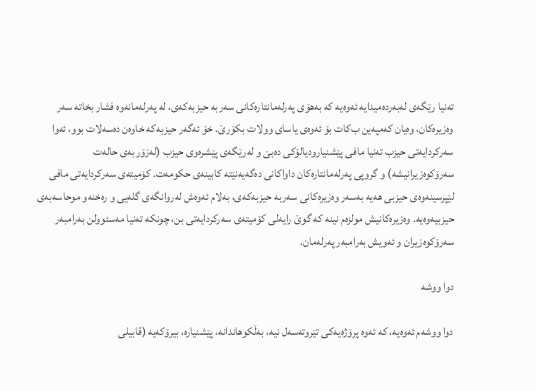ته‌نيا رێگه‌ی له‌به‌رده‌ميدایه ئه‌وه‌يه‌ كه‌ به‌هۆی په‌رله‌مانتاره‌كانی سه‌ربه‌ حيزبه‌كه‌ی، له‌ په‌رله‌مانه‌وه‌ فشار بخاته‌ سه‌ر وه‌زيره‌كان، وه‌يان كه‌مپه‌ين ب‌كات بۆ ئه‌وه‌ی ياسای وولات بكۆرێ. خۆ ئه‌گه‌ر حيزبه‌كه‌ خاوه‌ن ده‌سه‌لات بوو، ئه‌وا سه‌ركردايه‌تی حيزب ته‌نيا مافی پێشنياروديالۆكی ده‌بێ و له‌رێگه‌ی پێشره‌وی حيزب (له‌زۆربه‌ی حاله‌ت سه‌رۆكوه‌زيرانيشه) و گروپی په‌رله‌مانتاره‌كان داواكانی ده‌گه‌يه‌نێته كابينه‌ی حكومه‌ت. كۆميته‌ی سه‌ركردايه‌تی‌ مافی لێپرسينه‌وه‌ی حيزبی هه‌يه‌ به‌سه‌ر وه‌زيره‌كانی سه‌ربه‌ حيزبه‌كه‌ی‌، به‌لام ئه‌وه‌ش له‌روانگه‌ی گله‌يی و ره‌خنه‌و موحاسه‌به‌ی حيزبيه‌وه‌يه. وه‌زيره‌كانيش مولزه‌م نينه كه‌ گوێ رايه‌لی كۆميته‌ی سه‌ركردايه‌تی بن، چونكه‌ ته‌نيا مه‌سئوولن‌ به‌رامبه‌ر سه‌رۆكوه‌زيران و ئه‌ويش به‌رامبه‌ر په‌رله‌مان.

دوا ووشه‌

دوا ووشه‌م ئه‌وه‌يه‌، كه‌ ئه‌وه‌ پرۆژه‌يه‌كی تێروته‌سه‌ل نيه‌، به‌ڵكوهاندانه‌، پێشنياره‌، بيرۆكه‌يه‌ (قابيلی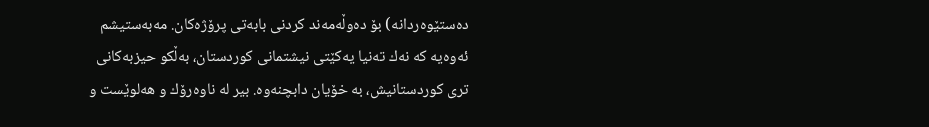ده‌ستێوه‌ردانه‌) بۆ ده‌وڵه‌مه‌ند كردنی بابه‌تی پرۆژه‌كان. مه‌به‌ستيشم ئه‌وه‌يه‌ كه‌ نه‌ك ته‌نيا يه‌كێتی نيشتمانی كوردستان، به‌ڵكو حيزبه‌كانی تری كوردستانيش، به‌ خۆيان دابچنه‌وه. بير له‌ ناوه‌رۆك و هه‌لوێست و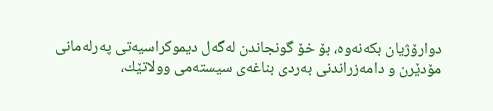دوارۆژيان بكه‌نه‌وه‌، بۆ خۆ گونجاندن له‌گه‌ل ديموكراسيه‌تی په‌رله‌مانی مۆدێرن و دامه‌زراندنی به‌ردی بناغه‌ی سيسته‌می وولاتێك،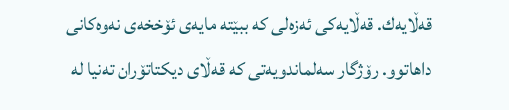قه‌ڵايه‌ك. قه‌ڵايه‌كی ئه‌زه‌لی كه‌ ببێته‌ مايه‌ی ئۆخخه‌ی ‌نه‌وه‌كانی داهاتوو. رۆژگار سه‌لماندويه‌تی كه‌ قه‌ڵای ديكتاتۆران ته‌نيا له‌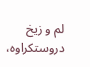لم و زيخ دروستكراوه،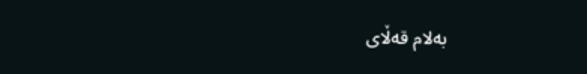به‌لام قه‌ڵای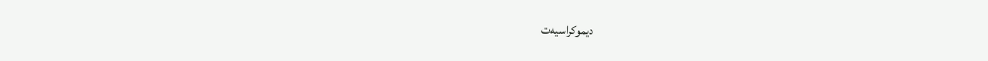ديموكراسيه‌ت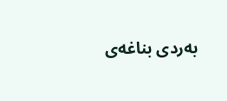به‌ردی بناغه‌ی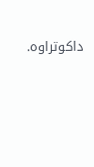داكوتراوه‌.